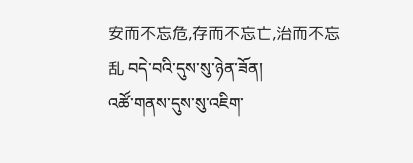安而不忘危,存而不忘亡,治而不忘乱 བདེ་བའི་དུས་སུ་ཉེན་ཟོན།
འཚོ་གནས་དུས་སུ་འཇིག་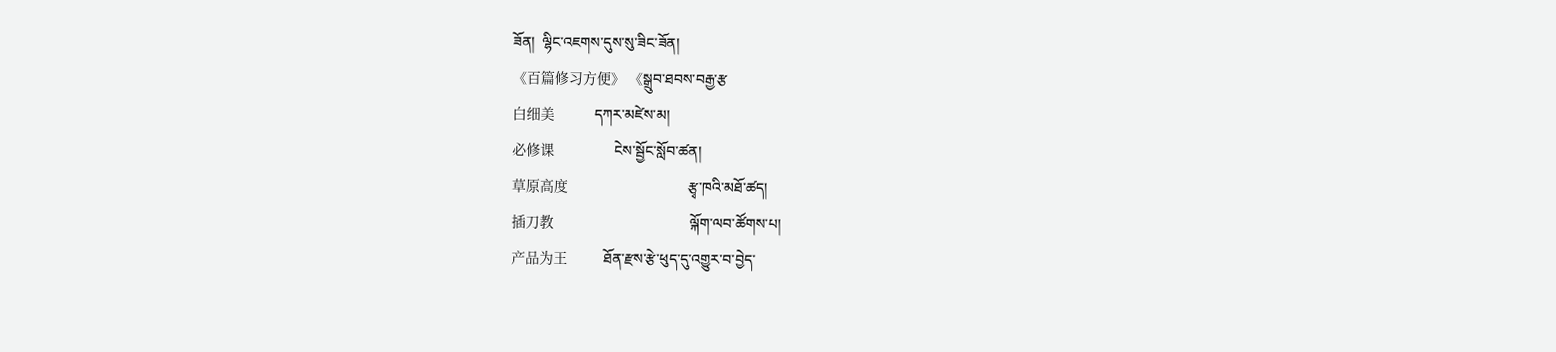ཟོན།  ལྷིང་འཇགས་དུས་སུ་ཟིང་ཟོན།
《百篇修习方便》 《སྒྲུབ་ཐབས་བརྒྱ་རྩ
白细美          དཀར་མཛེས་མ།
必修课               ངེས་སྦྱོང་སློབ་ཚན།
草原高度                              རྩྭ་ཁའི་མཐོ་ཚད།
插刀教                                  ལྐོག་ལབ་ཚོགས་པ།
产品为王         ཐོན་རྫས་རྩེ་ཕུད་དུ་འགྱུར་བ་བྱེད་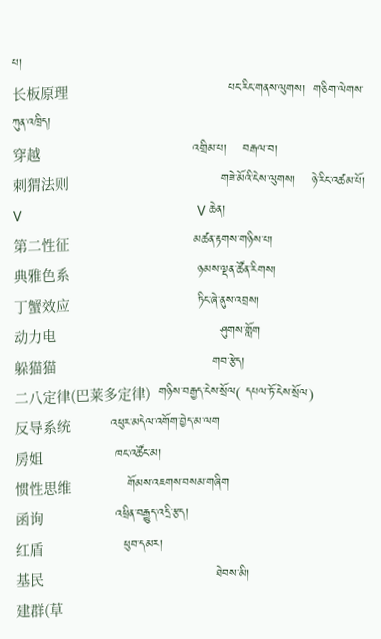པ།
长板原理                                        པང་རིང་གནས་ལུགས།  གཅིག་ལེགས་ཀུན་འཁྲིད།
穿越                                      འགྲིམ་པ།    བརྒལ་བ།
刺猬法则                                      གཟེ་མོའི་ངེས་ལུགས།    ཉེ་རིང་འཚམ་པོ།
V                                            V ཆེན།
第二性征                               མཚན་རྟགས་གཉིས་པ།
典雅色系                                ཉམས་ལྡན་ཚོན་རིགས།
丁蟹效应                                ཏིང་ཞེ་ནུས་འབྲས།
动力电                                         ཤུགས་གློག
躲猫猫                                       གབ་རྩེད།
二八定律(巴莱多定律)  གཉིས་བརྒྱད་ངེས་སྲོལ( དཔལ་ཏོ་ངེས་སྲོལ)
反导系统          འཕུར་མདེལ་འགོག་བྱེད་མ་ལག
房姐                  ཁང་འཚོང་མ།
惯性思维              གོམས་འཇགས་བསམ་གཞིག
函询                  འཕྲིན་བརྒྱུད་འདྲི་རྩད།
红盾                    ཕུབ་དམར།
基民                                           ཐེབས་མི།
建群(草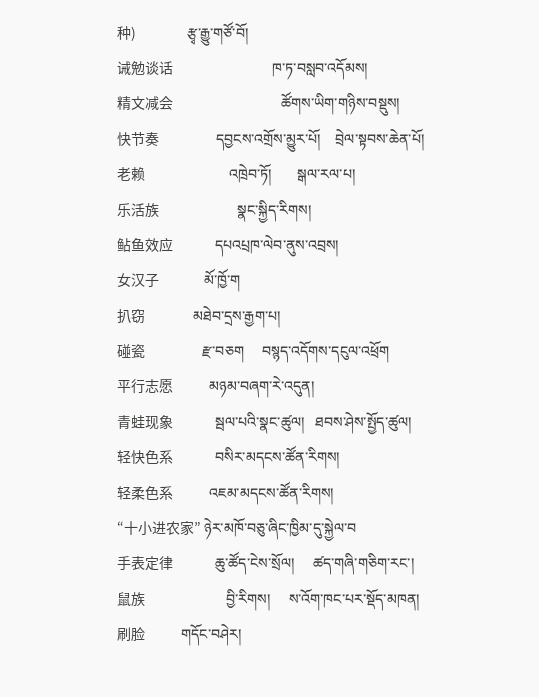种)                 རྩྭ་རྒྱུ་གཙོ་བོ།
诫勉谈话                                 ཁ་ཏ་བསླབ་འདོམས།
精文减会                                    ཚོགས་ཡིག་གཉིས་བསྡུས།
快节奏                   དབྱངས་འགྲོས་མྱུར་པོ།    བྲེལ་སྟབས་ཆེན་པོ།
老赖                            འཁྲེབ་ཏོ།       སྒལ་རལ་པ།
乐活族                          སྣང་སྐྱིད་རིགས།
鲇鱼效应              དཔའཔྲཁ་ལེབ་ནུས་འབྲས།
女汉子               མོ་ཁྱོ་ག
扒窃                མཐེབ་དྲས་རྒྱག་པ།
碰瓷                   རྫ་བཅག     བསྙད་འདོགས་དངུལ་འཕྲོག
平行志愿            མཉམ་བཞག་རེ་འདུན།
青蛙现象              སྦལ་པའི་སྣང་ཚུལ།   ཐབས་ཤེས་སྤྱོད་ཚུལ།
轻快色系              བསིར་མདངས་ཚོན་རིགས།
轻柔色系            འཇམ་མདངས་ཚོན་རིགས།
“十小进农家” ཉེར་མཁོ་བཅུ་ཞིང་ཁྱིམ་དུ་སྐྱེལ་བ
手表定律              ཆུ་ཚོད་ངེས་སྲོལ།     ཚད་གཞི་གཅིག་རང་།
鼠族                           བྱི་རིགས།     ས་འོག་ཁང་པར་སྡོད་མཁན།
刷脸            གདོང་བཤེར།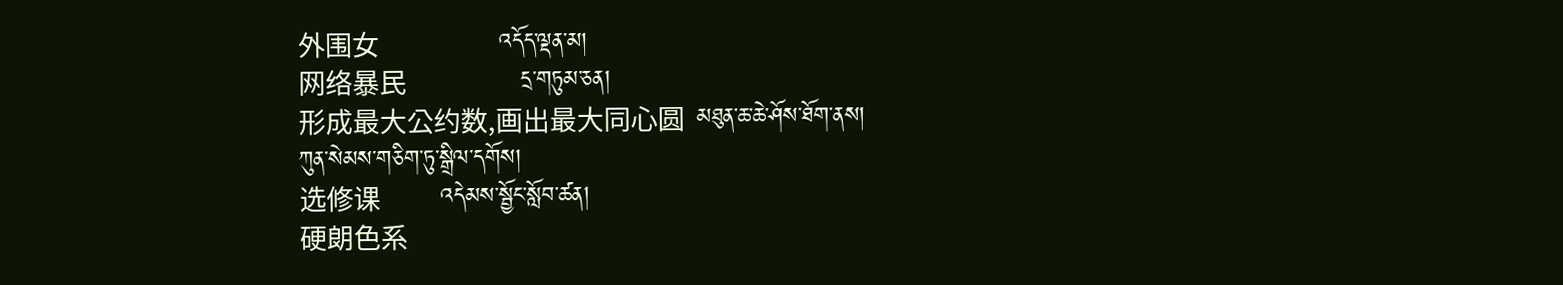外围女                    འདོད་ལྡན་མ།
网络暴民                   དྲ་གཏུམ་ཅན།
形成最大公约数,画出最大同心圆  མཐུན་ཆ་ཆེ་ཤོས་ཐོག་ནས།
ཀུན་སེམས་གཅིག་ཏུ་སྒྲིལ་དགོས།
选修课          འདེམས་སྦྱོང་སློབ་ཚན།
硬朗色系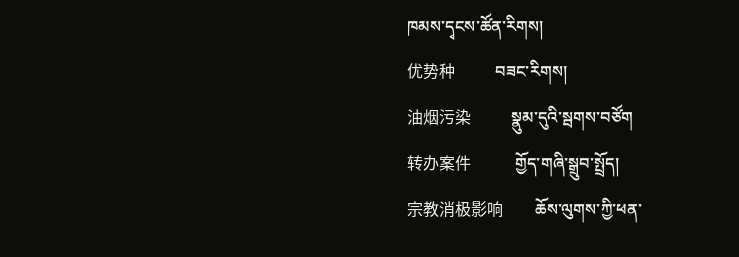ཁམས་དྭངས་ཚོན་རིགས།
优势种          བཟང་རིགས།
油烟污染          སྣུམ་དུའི་སྦགས་བཙོག
转办案件           གྱོད་གཞི་སྒྲུབ་སྤྲོད།
宗教消极影响        ཆོས་ལུགས་ཀྱི་ཕན་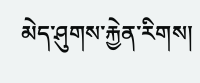མེད་ཤུགས་རྐྱེན་རིགས།